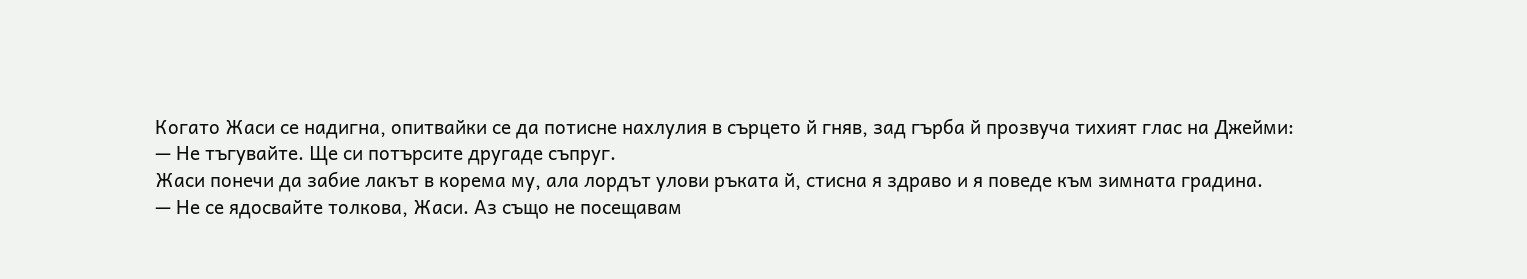Когато Жаси се надигна, опитвайки се да потисне нахлулия в сърцето й гняв, зад гърба й прозвуча тихият глас на Джейми:
— Не тъгувайте. Ще си потърсите другаде съпруг.
Жаси понечи да забие лакът в корема му, ала лордът улови ръката й, стисна я здраво и я поведе към зимната градина.
— Не се ядосвайте толкова, Жаси. Аз също не посещавам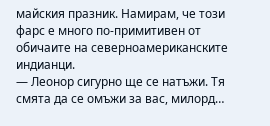майския празник. Намирам, че този фарс е много по-примитивен от обичаите на северноамериканските индианци.
— Леонор сигурно ще се натъжи. Тя смята да се омъжи за вас, милорд…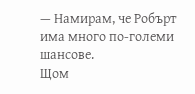— Намирам, че Робърт има много по-големи шансове.
Щом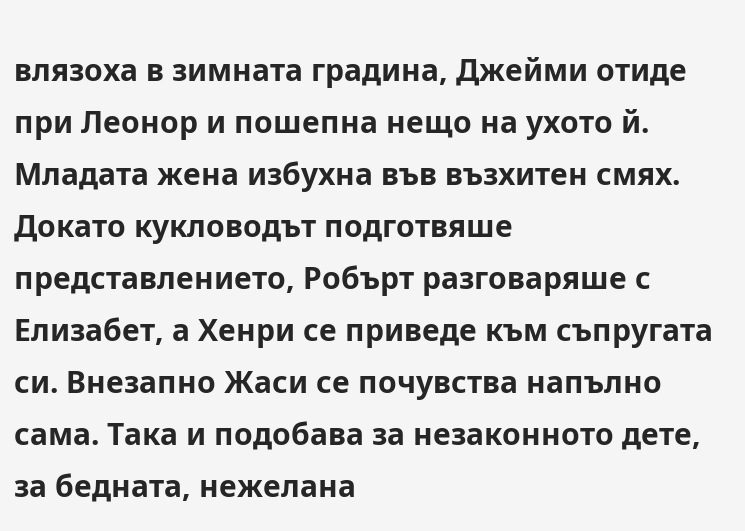влязоха в зимната градина, Джейми отиде при Леонор и пошепна нещо на ухото й. Младата жена избухна във възхитен смях.
Докато кукловодът подготвяше представлението, Робърт разговаряше с Елизабет, а Хенри се приведе към съпругата си. Внезапно Жаси се почувства напълно сама. Така и подобава за незаконното дете, за бедната, нежелана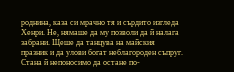роднина, каза си мрачно тя и сърдито изгледа Хенри. Не, нямаше да му позволи да й налага забрани. Щеше да танцува на майския празник и да улови богат неблагороден съпруг.
Стана й непоносимо да остане по-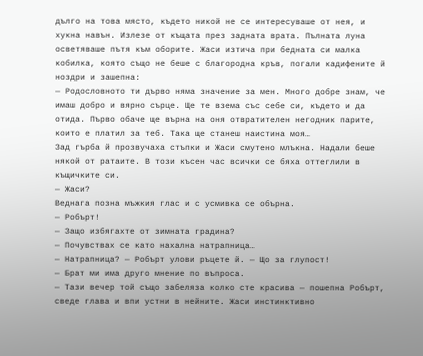дълго на това място, където никой не се интересуваше от нея, и хукна навън. Излезе от къщата през задната врата. Пълната луна осветяваше пътя към оборите. Жаси изтича при бедната си малка кобилка, която също не беше с благородна кръв, погали кадифените й ноздри и зашепна:
— Родословното ти дърво няма значение за мен. Много добре знам, че имаш добро и вярно сърце. Ще те взема със себе си, където и да отида. Първо обаче ще върна на оня отвратителен негодник парите, които е платил за теб. Така ще станеш наистина моя…
Зад гърба й прозвучаха стъпки и Жаси смутено млъкна. Надали беше някой от ратаите. В този късен час всички се бяха оттеглили в къщичките си.
— Жаси?
Веднага позна мъжкия глас и с усмивка се обърна.
— Робърт!
— Защо избягахте от зимната градина?
— Почувствах се като нахална натрапница…
— Натрапница? — Робърт улови ръцете й. — Що за глупост!
— Брат ми има друго мнение по въпроса.
— Тази вечер той също забеляза колко сте красива — пошепна Робърт, сведе глава и впи устни в нейните. Жаси инстинктивно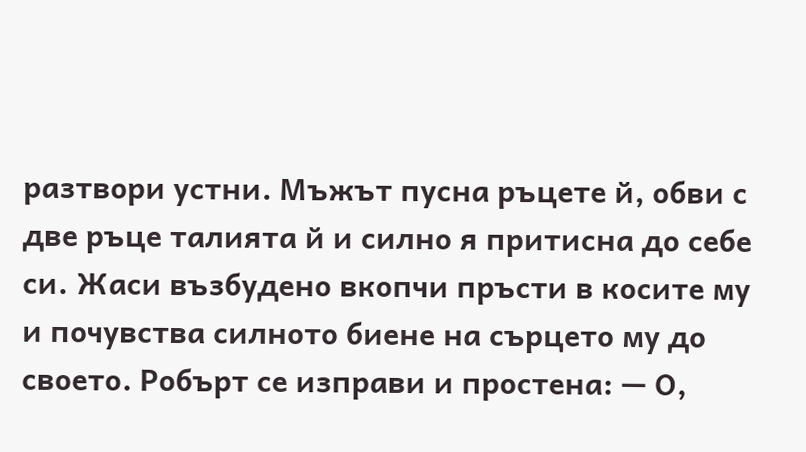разтвори устни. Мъжът пусна ръцете й, обви с две ръце талията й и силно я притисна до себе си. Жаси възбудено вкопчи пръсти в косите му и почувства силното биене на сърцето му до своето. Робърт се изправи и простена: — О,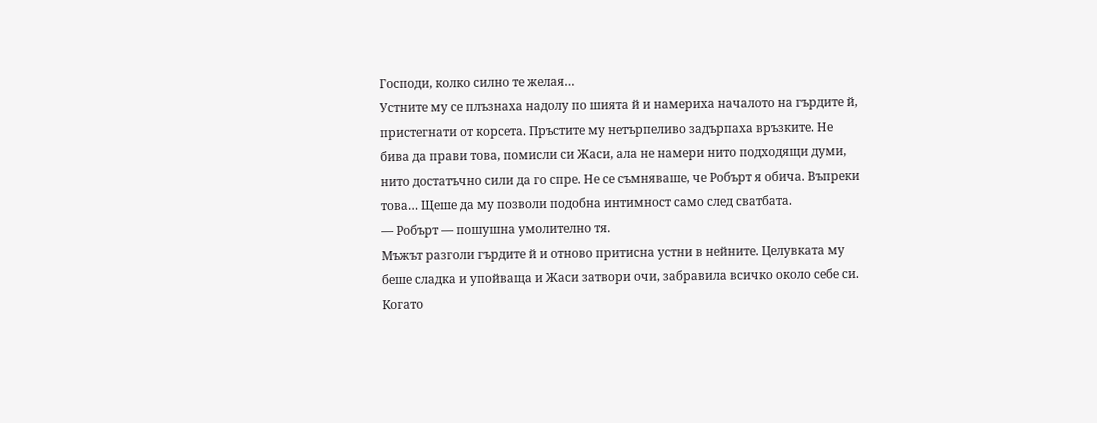Господи, колко силно те желая…
Устните му се плъзнаха надолу по шията й и намериха началото на гърдите й, пристегнати от корсета. Пръстите му нетърпеливо задърпаха връзките. Не бива да прави това, помисли си Жаси, ала не намери нито подходящи думи, нито достатъчно сили да го спре. Не се съмняваше, че Робърт я обича. Въпреки това… Щеше да му позволи подобна интимност само след сватбата.
— Робърт — пошушна умолително тя.
Мъжът разголи гърдите й и отново притисна устни в нейните. Целувката му беше сладка и упойваща и Жаси затвори очи, забравила всичко около себе си.
Когато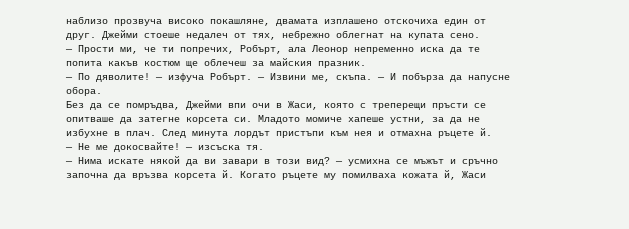наблизо прозвуча високо покашляне, двамата изплашено отскочиха един от друг. Джейми стоеше недалеч от тях, небрежно облегнат на купата сено.
— Прости ми, че ти попречих, Робърт, ала Леонор непременно иска да те попита какъв костюм ще облечеш за майския празник.
— По дяволите! — изфуча Робърт. — Извини ме, скъпа. — И побърза да напусне обора.
Без да се помръдва, Джейми впи очи в Жаси, която с треперещи пръсти се опитваше да затегне корсета си. Младото момиче хапеше устни, за да не избухне в плач. След минута лордът пристъпи към нея и отмахна ръцете й.
— Не ме докосвайте! — изсъска тя.
— Нима искате някой да ви завари в този вид? — усмихна се мъжът и сръчно започна да връзва корсета й. Когато ръцете му помилваха кожата й, Жаси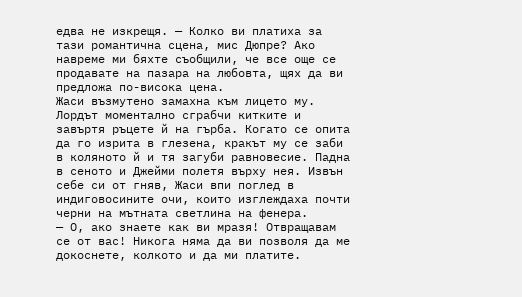едва не изкрещя. — Колко ви платиха за тази романтична сцена, мис Дюпре? Ако навреме ми бяхте съобщили, че все още се продавате на пазара на любовта, щях да ви предложа по-висока цена.
Жаси възмутено замахна към лицето му. Лордът моментално сграбчи китките и завъртя ръцете й на гърба. Когато се опита да го изрита в глезена, кракът му се заби в коляното й и тя загуби равновесие. Падна в сеното и Джейми полетя върху нея. Извън себе си от гняв, Жаси впи поглед в индиговосините очи, които изглеждаха почти черни на мътната светлина на фенера.
— О, ако знаете как ви мразя! Отвращавам се от вас! Никога няма да ви позволя да ме докоснете, колкото и да ми платите.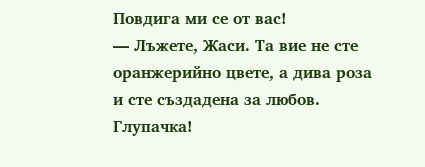Повдига ми се от вас!
— Лъжете, Жаси. Та вие не сте оранжерийно цвете, а дива роза и сте създадена за любов. Глупачка!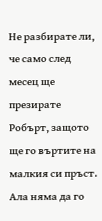Не разбирате ли, че само след месец ще презирате Робърт, защото ще го въртите на малкия си пръст. Ала няма да го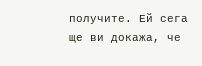получите. Ей сега ще ви докажа, че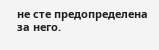не сте предопределена за него.